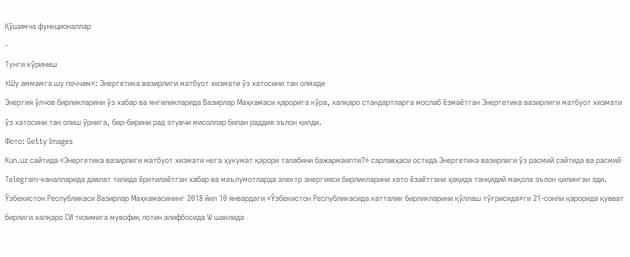Қўшимча функционаллар
-
Тунги кўриниш
«Шу аммамга шу поччам»: Энергетика вазирлиги матбуот хизмати ўз хатосини тан олмади
Энергия ўлчов бирликларини ўз хабар ва янгиликларида Вазирлар Маҳкамаси қарорига кўра, халқаро стандартларга мослаб ёзмаётган Энергетика вазирлиги матбуот хизмати ўз хатосини тан олиш ўрнига, бир-бирини рад этувчи мисоллар билан раддия эълон қилди.
Фото: Getty Images
Kun.uz сайтида «Энергетика вазирлиги матбуот хизмати нега ҳукумат қарори талабини бажармаяпти?» сарлавҳаси остида Энергетика вазирлиги ўз расмий сайтида ва расмий Тelegram-каналларида давлат тилида ёритилаётган хабар ва маълумотларда электр энергияси бирликларини хато ёзаётгани ҳақида танқидий мақола эълон қилинган эди.
Ўзбекистон Республикаси Вазирлар Маҳкамасининг 2018 йил 10 январдаги «Ўзбекистон Республикасида катталик бирликларини қўллаш тўғрисида»ги 21-сонли қарорида қувват бирлиги халқаро СИ тизимига мувофиқ лотин алифбосида W шаклида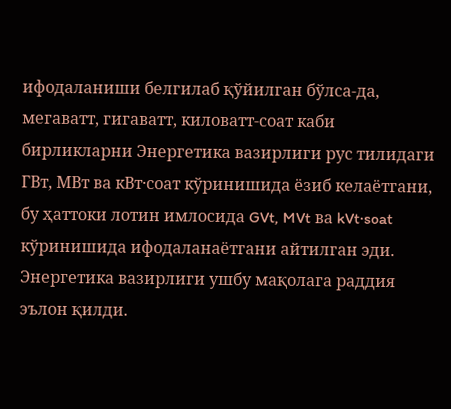ифодаланиши белгилаб қўйилган бўлса-да, мегаватт, гигаватт, киловатт-соат каби бирликларни Энергетика вазирлиги рус тилидаги ГВт, МВт ва кВт·соат кўринишида ёзиб келаётгани, бу ҳаттоки лотин имлосида GVt, MVt ва kVt·soat кўринишида ифодаланаётгани айтилган эди.
Энергетика вазирлиги ушбу мақолага раддия эълон қилди.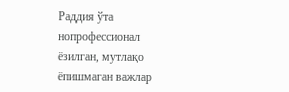Раддия ўта нопрофессионал ёзилган, мутлақо ёпишмаган важлар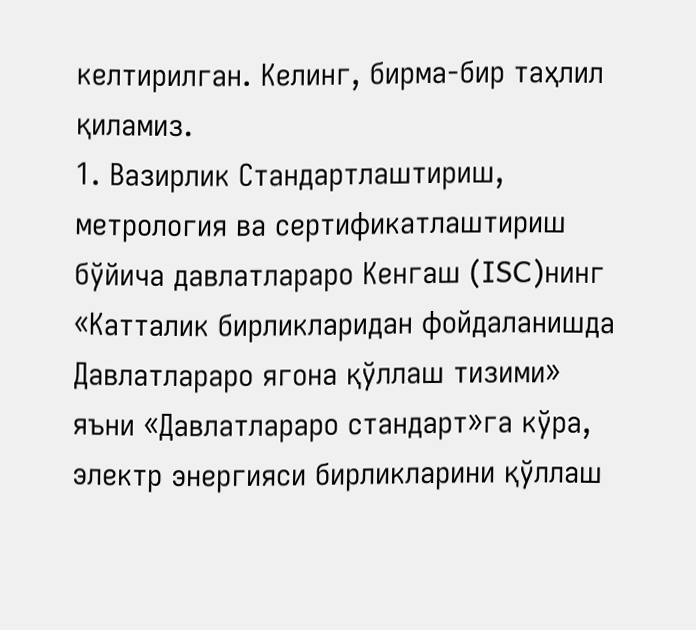келтирилган. Келинг, бирма-бир таҳлил қиламиз.
1. Вазирлик Стандартлаштириш, метрология ва сертификатлаштириш бўйича давлатлараро Кенгаш (ISC)нинг «Катталик бирликларидан фойдаланишда Давлатлараро ягона қўллаш тизими» яъни «Давлатлараро стандарт»га кўра, электр энергияси бирликларини қўллаш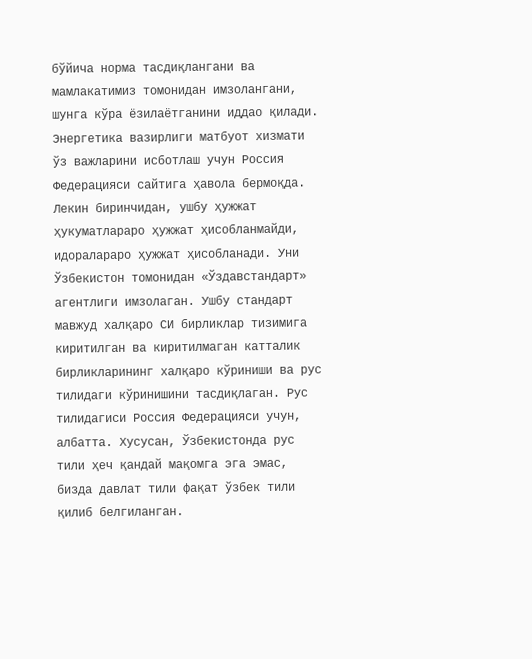бўйича норма тасдиқлангани ва мамлакатимиз томонидан имзолангани, шунга кўра ёзилаётганини иддао қилади.
Энергетика вазирлиги матбуот хизмати ўз важларини исботлаш учун Россия Федерацияси сайтига ҳавола бермоқда.
Лекин биринчидан, ушбу ҳужжат ҳукуматлараро ҳужжат ҳисобланмайди, идоралараро ҳужжат ҳисобланади. Уни Ўзбекистон томонидан «Ўздавстандарт» агентлиги имзолаган. Ушбу стандарт мавжуд халқаро СИ бирликлар тизимига киритилган ва киритилмаган катталик бирликларининг халқаро кўриниши ва рус тилидаги кўринишини тасдиқлаган. Рус тилидагиси Россия Федерацияси учун, албатта. Хусусан, Ўзбекистонда рус тили ҳеч қандай мақомга эга эмас, бизда давлат тили фақат ўзбек тили қилиб белгиланган.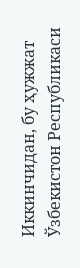Иккинчидан, бу ҳужжат Ўзбекистон Республикаси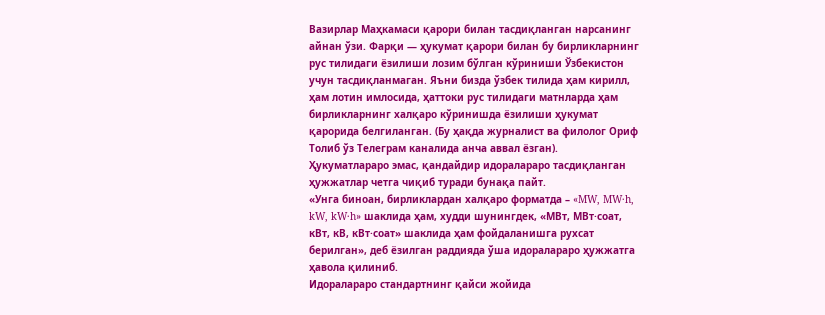Вазирлар Маҳкамаси қарори билан тасдиқланган нарсанинг айнан ўзи. Фарқи — ҳукумат қарори билан бу бирликларнинг рус тилидаги ёзилиши лозим бўлган кўриниши Ўзбекистон учун тасдиқланмаган. Яъни бизда ўзбек тилида ҳам кирилл, ҳам лотин имлосида, ҳаттоки рус тилидаги матнларда ҳам бирликларнинг халқаро кўринишда ёзилиши ҳукумат қарорида белгиланган. (Бу ҳақда журналист ва филолог Ориф Толиб ўз Телеграм каналида анча аввал ёзган). Ҳукуматлараро эмас, қандайдир идоралараро тасдиқланган ҳужжатлар четга чиқиб туради бунақа пайт.
«Унга биноан, бирликлардан халқаро форматда – «MW, MW·h, kW, kW·h» шаклида ҳам, худди шунингдек, «МВт, МВт·соат, кВт, кВ, кВт·соат» шаклида ҳам фойдаланишга рухсат берилган», деб ёзилган раддияда ўша идоралараро ҳужжатга ҳавола қилиниб.
Идоралараро стандартнинг қайси жойида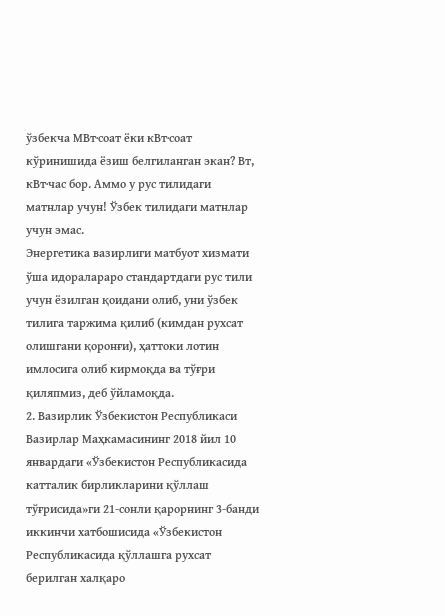ўзбекча МВт·соат ёки кВт·соат кўринишида ёзиш белгиланган экан? Вт, кВт·час бор. Аммо у рус тилидаги матнлар учун! Ўзбек тилидаги матнлар учун эмас.
Энергетика вазирлиги матбуот хизмати ўша идоралараро стандартдаги рус тили учун ёзилган қоидани олиб, уни ўзбек тилига таржима қилиб (кимдан рухсат олишгани қоронғи), ҳаттоки лотин имлосига олиб кирмоқда ва тўғри қиляпмиз, деб ўйламоқда.
2. Вазирлик Ўзбекистон Республикаси Вазирлар Маҳкамасининг 2018 йил 10 январдаги «Ўзбекистон Республикасида катталик бирликларини қўллаш тўғрисида»ги 21-сонли қарорнинг 3-банди иккинчи хатбошисида «Ўзбекистон Республикасида қўллашга рухсат берилган халқаро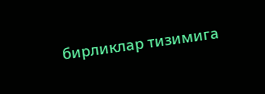бирликлар тизимига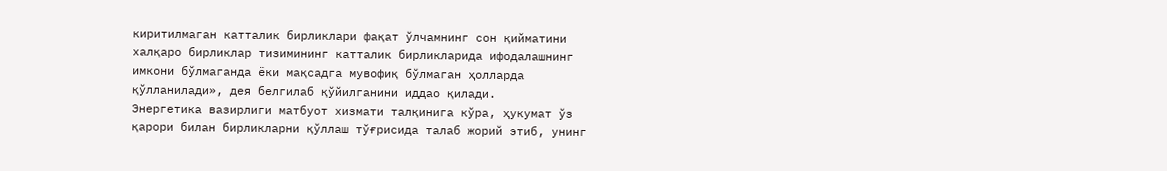киритилмаган катталик бирликлари фақат ўлчамнинг сон қийматини халқаро бирликлар тизимининг катталик бирликларида ифодалашнинг имкони бўлмаганда ёки мақсадга мувофиқ бўлмаган ҳолларда қўлланилади», дея белгилаб қўйилганини иддао қилади.
Энергетика вазирлиги матбуот хизмати талқинига кўра, ҳукумат ўз қарори билан бирликларни қўллаш тўғрисида талаб жорий этиб, унинг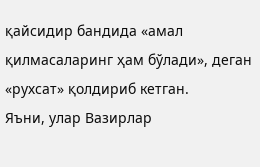қайсидир бандида «амал қилмасаларинг ҳам бўлади», деган «рухсат» қолдириб кетган.
Яъни, улар Вазирлар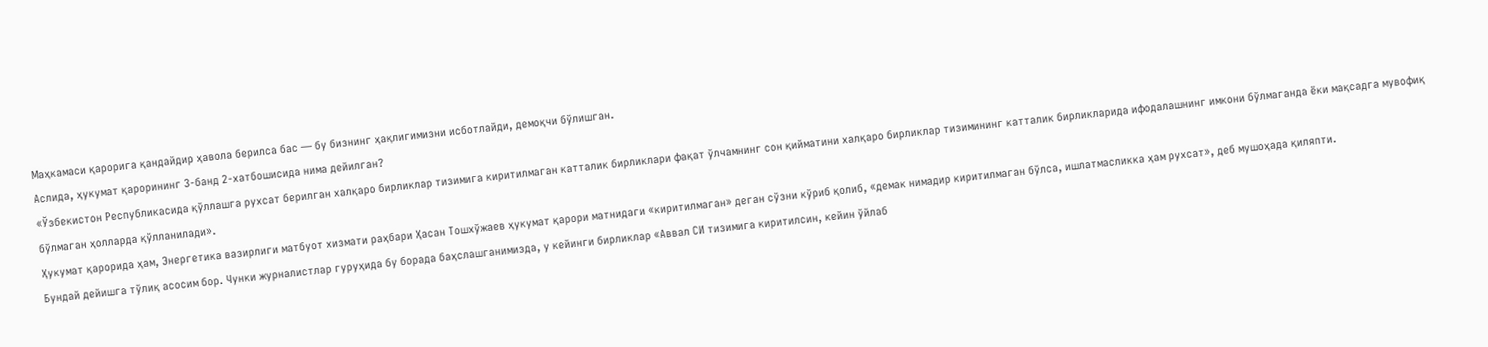Маҳкамаси қарорига қандайдир ҳавола берилса бас — бу бизнинг ҳақлигимизни исботлайди, демоқчи бўлишган.
Аслида, ҳукумат қарорининг 3-банд 2-хатбошисида нима дейилган?
«Ўзбекистон Республикасида қўллашга рухсат берилган халқаро бирликлар тизимига киритилмаган катталик бирликлари фақат ўлчамнинг сон қийматини халқаро бирликлар тизимининг катталик бирликларида ифодалашнинг имкони бўлмаганда ёки мақсадга мувофиқ бўлмаган ҳолларда қўлланилади».
Ҳукумат қарорида ҳам, Энергетика вазирлиги матбуот хизмати раҳбари Ҳасан Тошхўжаев ҳукумат қарори матнидаги «киритилмаган» деган сўзни кўриб қолиб, «демак нимадир киритилмаган бўлса, ишлатмасликка ҳам рухсат», деб мушоҳада қиляпти.
Бундай дейишга тўлиқ асосим бор. Чунки журналистлар гуруҳида бу борада баҳслашганимизда, у кейинги бирликлар «Аввал СИ тизимига киритилсин, кейин ўйлаб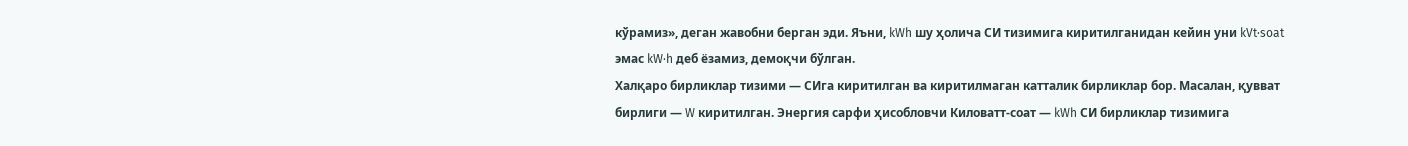кўрамиз», деган жавобни берган эди. Яъни, kWh шу ҳолича СИ тизимига киритилганидан кейин уни kVt·soat эмас kW·h деб ёзамиз, демоқчи бўлган.
Халқаро бирликлар тизими — СИга киритилган ва киритилмаган катталик бирликлар бор. Масалан, қувват бирлиги — W киритилган. Энергия сарфи ҳисобловчи Киловатт-соат — kWh СИ бирликлар тизимига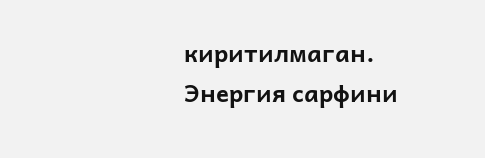киритилмаган.
Энергия сарфини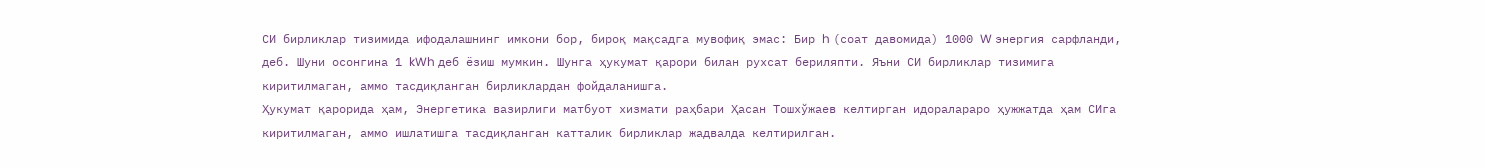СИ бирликлар тизимида ифодалашнинг имкони бор, бироқ мақсадга мувофиқ эмас: Бир h (соат давомида) 1000 W энергия сарфланди, деб. Шуни осонгина 1 kWh деб ёзиш мумкин. Шунга ҳукумат қарори билан рухсат бериляпти. Яъни СИ бирликлар тизимига киритилмаган, аммо тасдиқланган бирликлардан фойдаланишга.
Ҳукумат қарорида ҳам, Энергетика вазирлиги матбуот хизмати раҳбари Ҳасан Тошхўжаев келтирган идоралараро ҳужжатда ҳам СИга киритилмаган, аммо ишлатишга тасдиқланган катталик бирликлар жадвалда келтирилган.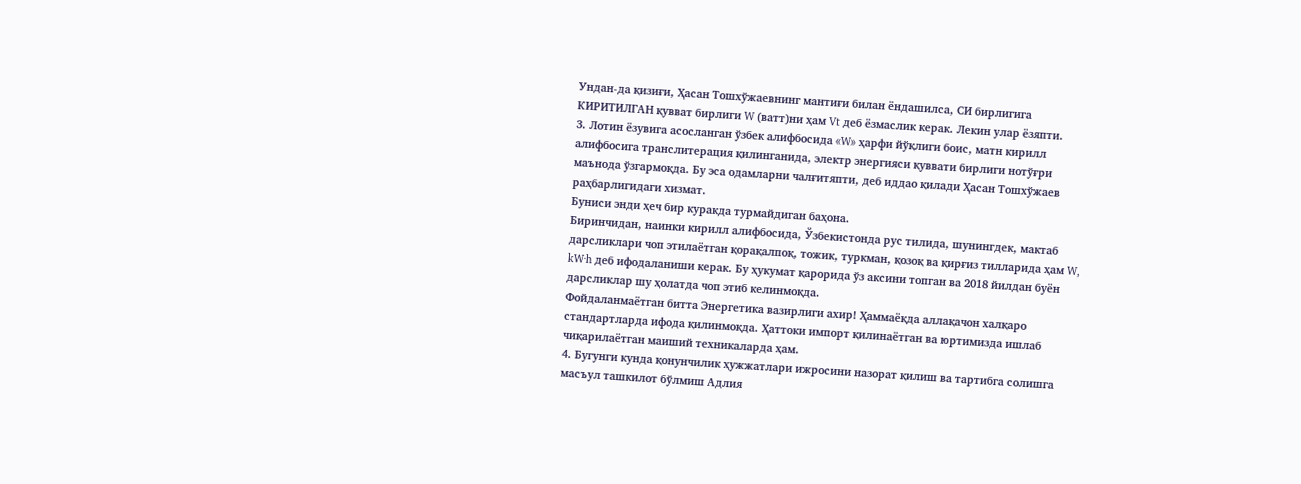Ундан-да қизиғи, Ҳасан Тошхўжаевнинг мантиғи билан ёндашилса, СИ бирлигига КИРИТИЛГАН қувват бирлиги W (ватт)ни ҳам Vt деб ёзмаслик керак. Лекин улар ёзяпти.
3. Лотин ёзувига асосланган ўзбек алифбосида «W» ҳарфи йўқлиги боис, матн кирилл алифбосига транслитерация қилинганида, электр энергияси қуввати бирлиги нотўғри маънода ўзгармоқда. Бу эса одамларни чалғитяпти, деб иддао қилади Ҳасан Тошхўжаев раҳбарлигидаги хизмат.
Буниси энди ҳеч бир куракда турмайдиган баҳона.
Биринчидан, наинки кирилл алифбосида, Ўзбекистонда рус тилида, шунингдек, мактаб дарсликлари чоп этилаётган қорақалпоқ, тожик, туркман, қозоқ ва қирғиз тилларида ҳам W, kW·h деб ифодаланиши керак. Бу ҳукумат қарорида ўз аксини топган ва 2018 йилдан буён дарсликлар шу ҳолатда чоп этиб келинмоқда.
Фойдаланмаётган битта Энергетика вазирлиги ахир! Ҳаммаёқда аллақачон халқаро стандартларда ифода қилинмоқда. Ҳаттоки импорт қилинаётган ва юртимизда ишлаб чиқарилаётган маиший техникаларда ҳам.
4. Бугунги кунда қонунчилик ҳужжатлари ижросини назорат қилиш ва тартибга солишга масъул ташкилот бўлмиш Адлия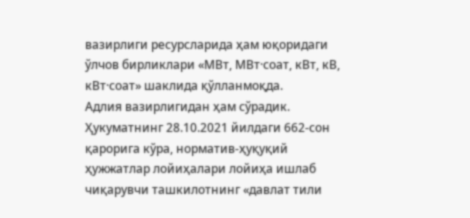вазирлиги ресурсларида ҳам юқоридаги ўлчов бирликлари «МВт, МВт·соат, кВт, кВ, кВт·соат» шаклида қўлланмоқда.
Адлия вазирлигидан ҳам сўрадик. Ҳукуматнинг 28.10.2021 йилдаги 662-сон қарорига кўра, норматив-ҳуқуқий ҳужжатлар лойиҳалари лойиҳа ишлаб чиқарувчи ташкилотнинг «давлат тили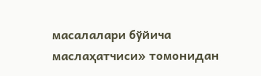масалалари бўйича маслаҳатчиси» томонидан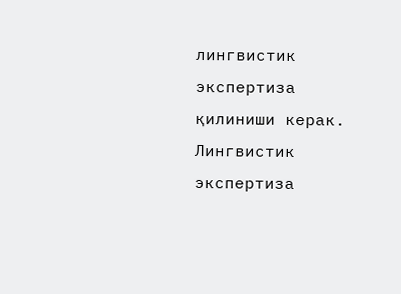лингвистик экспертиза қилиниши керак. Лингвистик экспертиза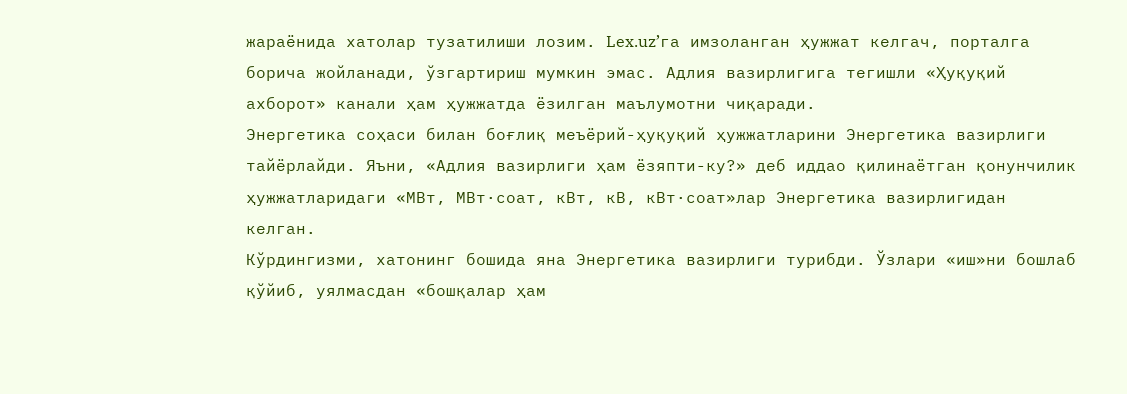жараёнида хатолар тузатилиши лозим. Lex.uz’га имзоланган ҳужжат келгач, порталга борича жойланади, ўзгартириш мумкин эмас. Адлия вазирлигига тегишли «Ҳуқуқий ахборот» канали ҳам ҳужжатда ёзилган маълумотни чиқаради.
Энергетика соҳаси билан боғлиқ меъёрий-ҳуқуқий ҳужжатларини Энергетика вазирлиги тайёрлайди. Яъни, «Адлия вазирлиги ҳам ёзяпти-ку?» деб иддао қилинаётган қонунчилик ҳужжатларидаги «МВт, МВт·соат, кВт, кВ, кВт·соат»лар Энергетика вазирлигидан келган.
Кўрдингизми, хатонинг бошида яна Энергетика вазирлиги турибди. Ўзлари «иш»ни бошлаб қўйиб, уялмасдан «бошқалар ҳам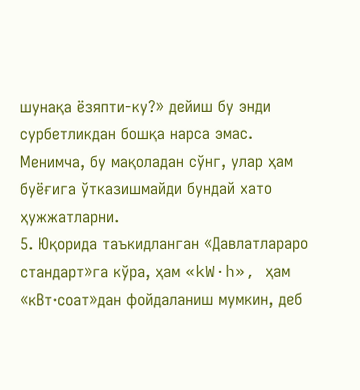шунақа ёзяпти-ку?» дейиш бу энди сурбетликдан бошқа нарса эмас.
Менимча, бу мақоладан сўнг, улар ҳам буёғига ўтказишмайди бундай хато ҳужжатларни.
5. Юқорида таъкидланган «Давлатлараро стандарт»га кўра, ҳам «kW·h», ҳам «кВт·соат»дан фойдаланиш мумкин, деб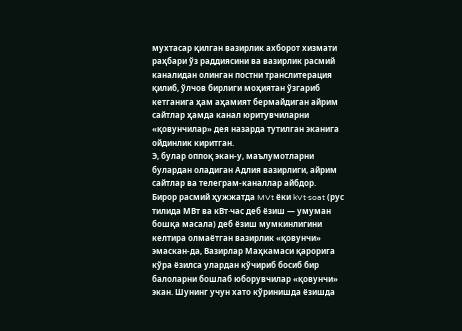мухтасар қилган вазирлик ахборот хизмати раҳбари ўз раддиясини ва вазирлик расмий каналидан олинган постни транслитерация қилиб, ўлчов бирлиги моҳиятан ўзгариб кетганига ҳам аҳамият бермайдиган айрим сайтлар ҳамда канал юритувчиларни «қовунчилар» дея назарда тутилган эканига ойдинлик киритган.
Э, булар оппоқ экан-у, маълумотларни булардан оладиган Адлия вазирлиги, айрим сайтлар ва телеграм-каналлар айбдор.
Бирор расмий ҳужжатда MVt ёки kVt·soat (рус тилида МВт ва кВт·час деб ёзиш — умуман бошқа масала) деб ёзиш мумкинлигини келтира олмаётган вазирлик «қовунчи» эмаскан-да, Вазирлар Маҳкамаси қарорига кўра ёзилса улардан кўчириб босиб бир балоларни бошлаб юборувчилар «қовунчи» экан. Шунинг учун хато кўринишда ёзишда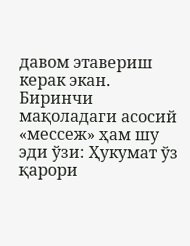давом этавериш керак экан.
Биринчи мақоладаги асосий «мессеж» ҳам шу эди ўзи: Ҳукумат ўз қарори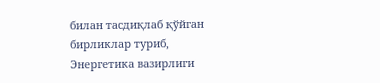билан тасдиқлаб қўйган бирликлар туриб, Энергетика вазирлиги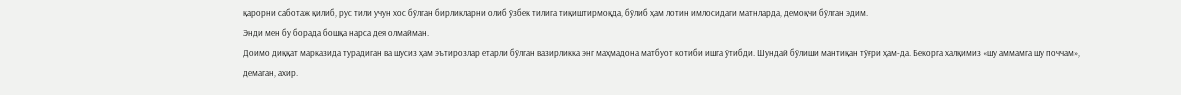қарорни саботаж қилиб, рус тили учун хос бўлган бирликларни олиб ўзбек тилига тиқиштирмоқда, бўлиб ҳам лотин имлосидаги матнларда, демоқчи бўлган эдим.
Энди мен бу борада бошқа нарса дея олмайман.
Доимо диққат марказида турадиган ва шусиз ҳам эътирозлар етарли бўлган вазирликка энг маҳмадона матбуот котиби ишга ўтибди. Шундай бўлиши мантиқан тўғри ҳам-да. Бекорга халқимиз «шу аммамга шу поччам», демаган, ахир.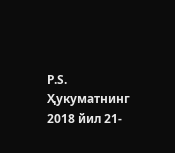P.S. Ҳукуматнинг 2018 йил 21-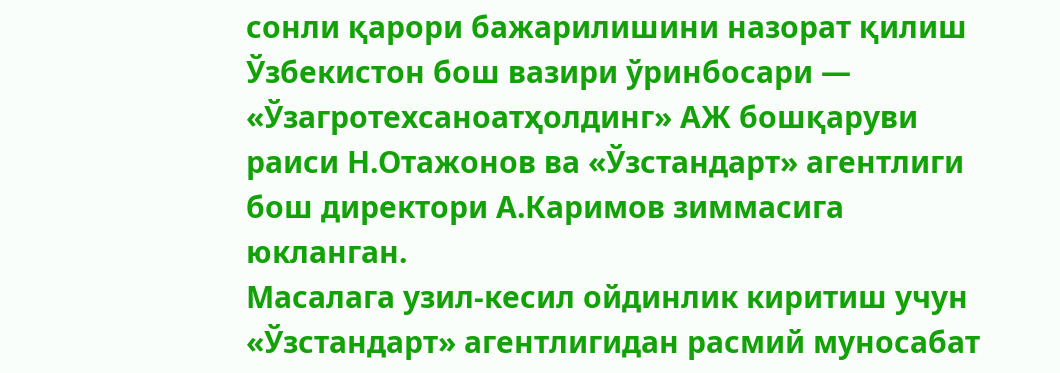сонли қарори бажарилишини назорат қилиш Ўзбекистон бош вазири ўринбосари — «Ўзагротехсаноатҳолдинг» АЖ бошқаруви раиси Н.Отажонов ва «Ўзстандарт» агентлиги бош директори А.Каримов зиммасига юкланган.
Масалага узил-кесил ойдинлик киритиш учун «Ўзстандарт» агентлигидан расмий муносабат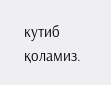кутиб қоламиз.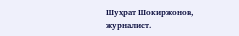Шуҳрат Шокиржонов, журналист.